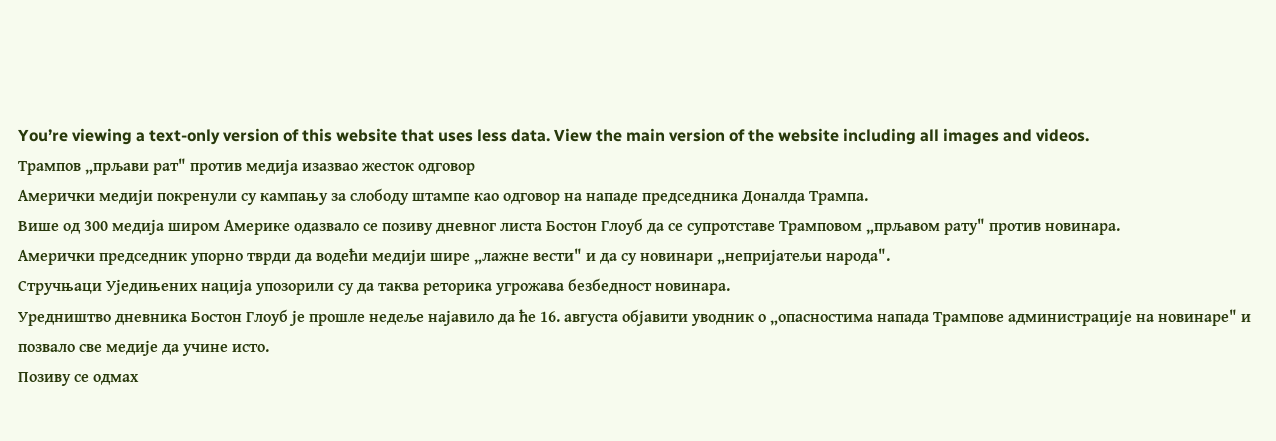You’re viewing a text-only version of this website that uses less data. View the main version of the website including all images and videos.
Трампов „прљави рат" против медија изазвао жесток одговор
Амерички медији покренули су кампању за слободу штампе као одговор на нападе председника Доналда Трампа.
Више од 300 медија широм Америке одазвало се позиву дневног листа Бостон Глоуб да се супротставе Трамповом „прљавом рату" против новинара.
Амерички председник упорно тврди да водећи медији шире „лажне вести" и да су новинари „непријатељи народа".
Стручњаци Уједињених нација упозорили су да таква реторика угрожава безбедност новинара.
Уредништво дневника Бостон Глоуб је прошле недеље најавило да ће 16. августа објавити уводник о „опасностима напада Трампове администрације на новинаре" и позвало све медије да учине исто.
Позиву се одмах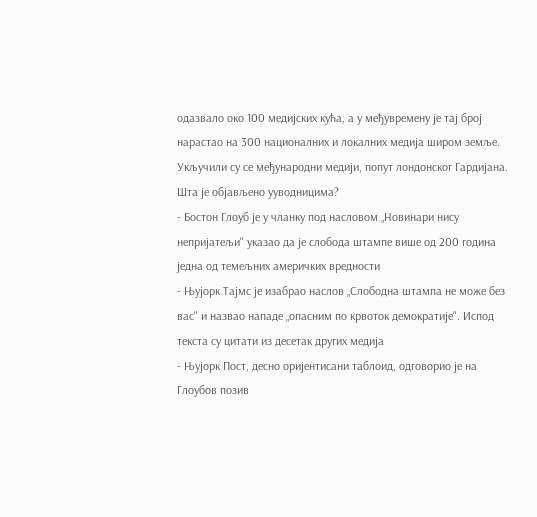одазвало око 100 медијских кућа, а у међувремену је тај број нарастао на 300 националних и локалних медија широм земље. Укључили су се међународни медији, попут лондонског Гардијана.
Шта је објављено ууводницима?
- Бостон Глоуб је у чланку под насловом „Новинари нису непријатељи" указао да је слобода штампе више од 200 година једна од темељних америчких вредности
- Њујорк Тајмс је изабрао наслов „Слободна штампа не може без вас" и назвао нападе „опасним по крвоток демократије". Испод текста су цитати из десетак других медија
- Њујорк Пост, десно оријентисани таблоид, одговорио је на Глоубов позив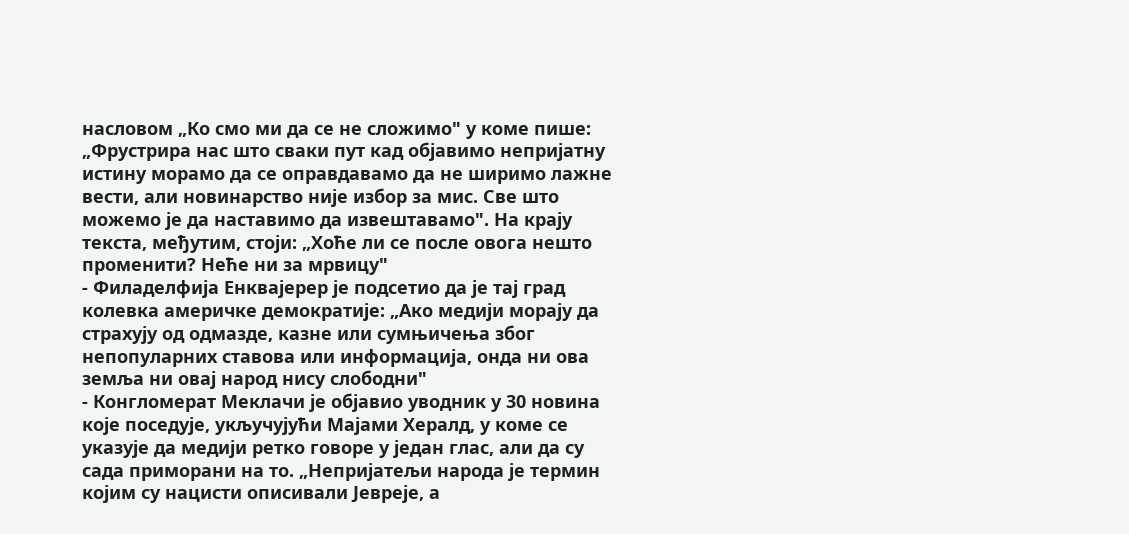насловом „Ко смо ми да се не сложимо" у коме пише: „Фрустрира нас што сваки пут кад објавимо непријатну истину морамо да се оправдавамо да не ширимо лажне вести, али новинарство није избор за мис. Све што можемо је да наставимо да извештавамо". На крају текста, међутим, стоји: „Хоће ли се после овога нешто променити? Неће ни за мрвицу"
- Филаделфија Енквајерер је подсетио да је тај град колевка америчке демократије: „Ако медији морају да страхују од одмазде, казне или сумњичења због непопуларних ставова или информација, онда ни ова земља ни овај народ нису слободни"
- Конгломерат Меклачи је објавио уводник у 30 новина које поседује, укључујући Мајами Хералд, у коме се указује да медији ретко говоре у један глас, али да су сада приморани на то. „Непријатељи народа је термин којим су нацисти описивали Јевреје, а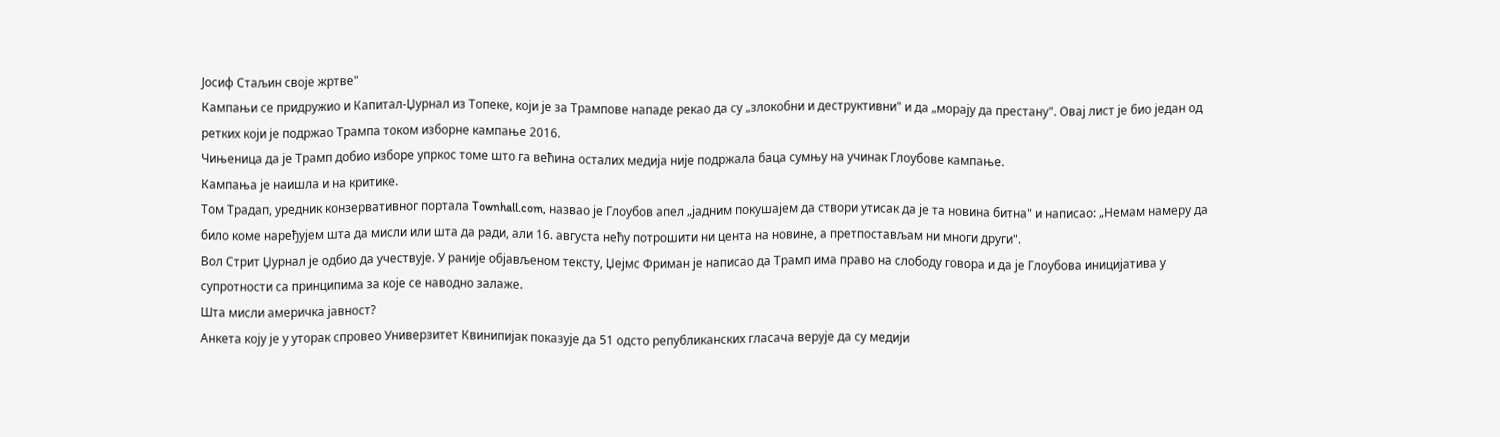Јосиф Стаљин своје жртве"
Кампањи се придружио и Капитал-Џурнал из Топеке, који је за Трампове нападе рекао да су „злокобни и деструктивни" и да „морају да престану". Овај лист је био један од ретких који је подржао Трампа током изборне кампање 2016.
Чињеница да је Трамп добио изборе упркос томе што га већина осталих медија није подржала баца сумњу на учинак Глоубове кампање.
Кампања је наишла и на критике.
Том Традап, уредник конзервативног портала Townhall.com, назвао је Глоубов апел „јадним покушајем да створи утисак да је та новина битна" и написао: „Немам намеру да било коме наређујем шта да мисли или шта да ради, али 16. августа нећу потрошити ни цента на новине, а претпостављам ни многи други".
Вол Стрит Џурнал је одбио да учествује. У раније објављеном тексту, Џејмс Фриман је написао да Трамп има право на слободу говора и да је Глоубова иницијатива у супротности са принципима за које се наводно залаже.
Шта мисли америчка јавност?
Анкета коју је у уторак спровео Универзитет Квинипијак показује да 51 одсто републиканских гласача верује да су медији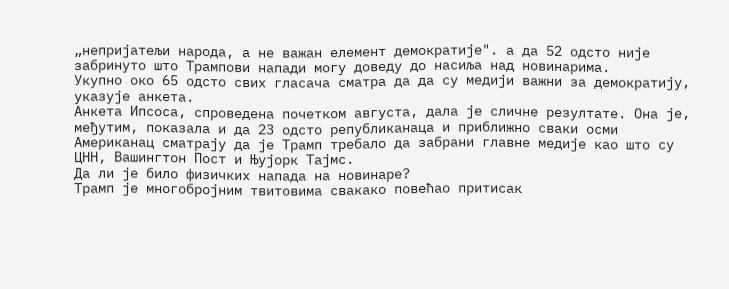„непријатељи народа, а не важан елемент демократије". а да 52 одсто није забринуто што Трампови напади могу доведу до насиља над новинарима.
Укупно око 65 одсто свих гласача сматра да да су медији важни за демократију, указује анкета.
Анкета Ипсоса, спроведена почетком августа, дала је сличне резултате. Она је, међутим, показала и да 23 одсто републиканаца и приближно сваки осми Американац сматрају да је Трамп требало да забрани главне медије као што су ЦНН, Вашингтон Пост и Њујорк Тајмс.
Да ли је било физичких напада на новинаре?
Трамп је многобројним твитовима свакако повећао притисак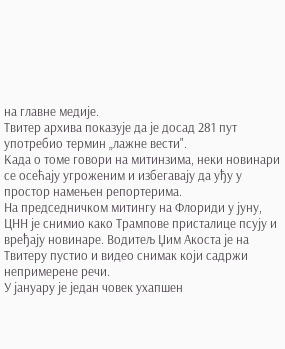на главне медије.
Твитер архива показује да је досад 281 пут употребио термин „лажне вести".
Када о томе говори на митинзима, неки новинари се осећају угроженим и избегавају да уђу у простор намењен репортерима.
На председничком митингу на Флориди у јуну, ЦНН је снимио како Трампове присталице псују и вређају новинаре. Водитељ Џим Акоста је на Твитеру пустио и видео снимак који садржи непримерене речи.
У јануару је један човек ухапшен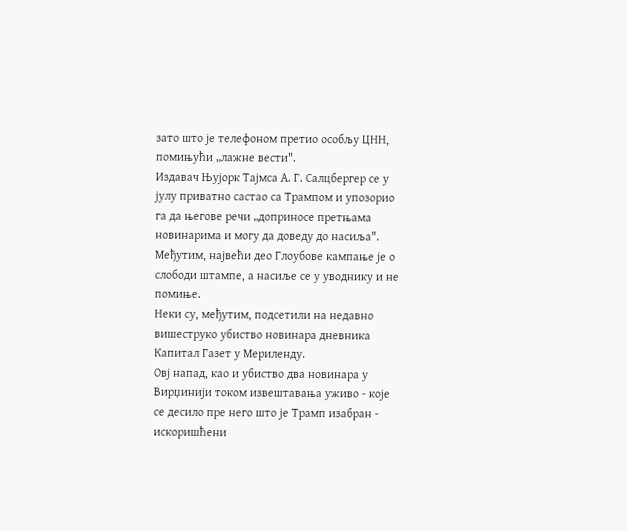зато што је телефоном претио особљу ЦНН, помињући „лажне вести".
Издавач Њујорк Тајмса А. Г. Салцбергер се у јулу приватно састао са Трампом и упозорио га да његове речи „доприносе претњама новинарима и могу да доведу до насиља".
Међутим, највећи део Глоубове кампање је о слободи штампе, а насиље се у уводнику и не помиње.
Неки су, међутим, подсетили на недавно вишеструко убиство новинара дневника Капитал Газет у Мериленду.
Овј напад, као и убиство два новинара у Вирџинији током извештавања уживо - које се десило пре него што је Трамп изабран - искоришћени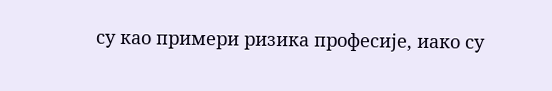су као примери ризика професије, иако су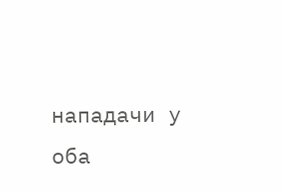нападачи у оба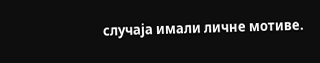случаја имали личне мотиве.